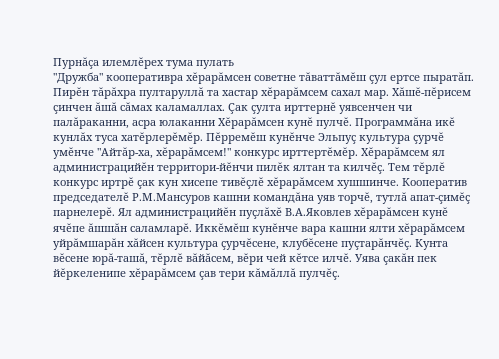Пурнăçа илемлĕрех тума пулать
"Дружба" кооперативра хĕрарăмсен советне тăваттăмĕш çул ертсе пыратăп. Пирĕн тăрăхра пултаруллă та хастар хĕрарăмсем сахал мар. Хăшĕ-пĕрисем çинчен ăшă сăмах каламаллах. Çак çулта ирттернĕ уявсенчен чи палăраканни, асра юлаканни Хĕрарăмсен кунĕ пулчĕ. Программăна икĕ кунлăх туса хатĕрлерĕмĕр. Пĕрремĕш кунĕнче Эльпуç культура çурчĕ умĕнче "Айтăр-ха, хĕрарăмсем!" конкурс ирттертĕмĕр. Хĕрарăмсем ял администрацийĕн территори-йĕнчи пилĕк ялтан та килчĕç. Тем тĕрлĕ конкурс иртрĕ çак кун хисепе тивĕçлĕ хĕрарăмсем хушшинче. Кооператив председателĕ Р.М.Мансуров кашни командăна уяв торчĕ, тутлă апат-çимĕç парнелерĕ. Ял администрацийĕн пуçлăхĕ В.А.Яковлев хĕрарăмсен кунĕ ячĕпе ăшшăн саламларĕ. Иккĕмĕш кунĕнче вара кашни ялти хĕрарăмсем уйрăмшарăн хăйсен культура çурчĕсене, клубĕсене пуçтарăнчĕç. Кунта вĕсене юрă-ташă, тĕрлĕ вăйăсем, вĕри чей кĕтсе илчĕ. Уява çакăн пек йĕркеленипе хĕрарăмсем çав тери кăмăллă пулчĕç.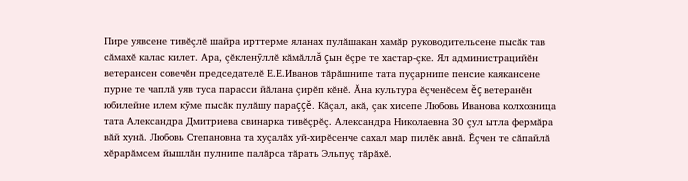Пире уявсене тивĕçлĕ шайра ирттерме яланах пулăшакан хамăр руководительсене пысăк тав сăмахĕ калас килет. Ара, çĕкленỹллĕ кăмăллă çын ĕçре те хастар-çке. Ял администрацийĕн ветерансен совечĕн председателĕ Е.Е.Иванов тăрăшнипе тата пуçарнипе пенсие каякансене пурне те чаплă уяв туса парасси йăлана çирĕп кĕнĕ. Ăна культура ĕçченĕсем ĕç ветеранĕн юбилейне илем кỹме пысăк пулăшу параççĕ. Кăçал, акă, çак хисепе Любовь Иванова колхозница тата Александра Дмитриева свинарка тивĕçрĕç. Александра Николаевна 30 çул ытла фермăра вăй хунă. Любовь Степановна та хуçалăх уй-хирĕсенче сахал мар пилĕк авнă. Ĕçчен те сăпайлă хĕрарăмсем йышлăн пулнипе палăрса тăрать Эльпуç тăрăхĕ.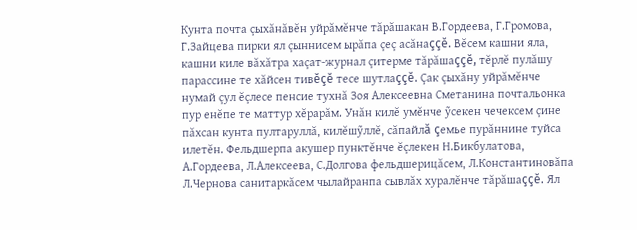Кунта почта çыхăнăвĕн уйрăмĕнче тăрăшакан В.Гордеева, Г.Громова, Г.Зайцева пирки ял çыннисем ырăпа çеç асăнаççĕ. Вĕсем кашни яла, кашни киле вăхăтра хаçат-журнал çитерме тăрăшаççĕ, тĕрлĕ пулăшу парассине те хăйсен тивĕçĕ тесе шутлаççĕ. Çак çыхăну уйрăмĕнче нумай çул ĕçлесе пенсие тухнă Зоя Алексеевна Сметанина почтальонка пур енĕпе те маттур хĕрарăм. Унăн килĕ умĕнче ỹсекен чечексем çине пăхсан кунта пултаруллă, килĕшỹллĕ, сăпайлă çемье пурăннине туйса илетĕн. Фельдшерпа акушер пунктĕнче ĕçлекен Н.Бикбулатова, А.Гордеева, Л.Алексеева, С.Долгова фельдшерицăсем, Л.Константиновăпа Л.Чернова санитаркăсем чылайранпа сывлăх хуралĕнче тăрăшаççĕ. Ял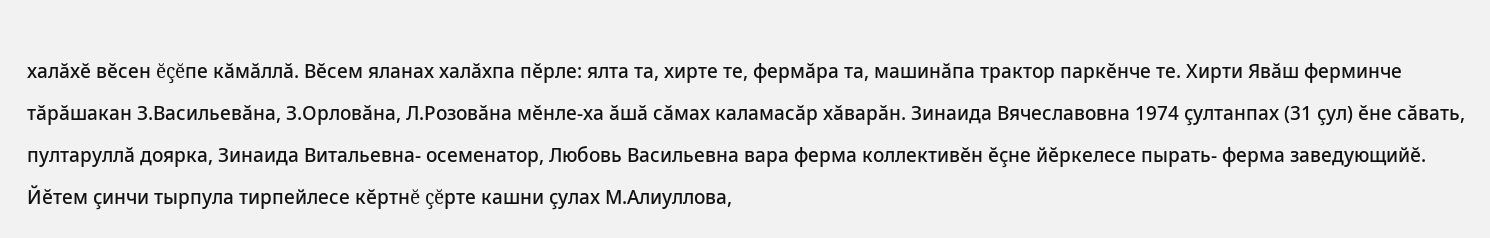халăхĕ вĕсен ĕçĕпе кăмăллă. Вĕсем яланах халăхпа пĕрле: ялта та, хирте те, фермăра та, машинăпа трактор паркĕнче те. Хирти Явăш ферминче тăрăшакан З.Васильевăна, З.Орловăна, Л.Розовăна мĕнле-ха ăшă сăмах каламасăр хăварăн. Зинаида Вячеславовна 1974 çултанпах (31 çул) ĕне сăвать, пултаруллă доярка, Зинаида Витальевна- осеменатор, Любовь Васильевна вара ферма коллективĕн ĕçне йĕркелесе пырать- ферма заведующийĕ. Йĕтем çинчи тырпула тирпейлесе кĕртнĕ çĕрте кашни çулах М.Алиуллова,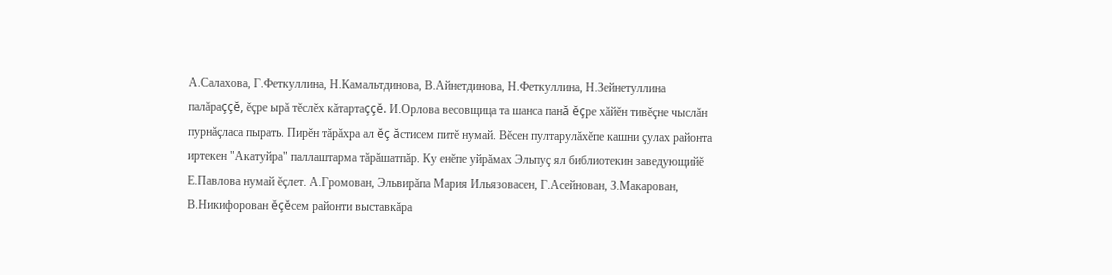А.Салахова, Г.Феткуллина, Н.Камальтдинова, В.Айнетдинова, Н.Феткуллина, Н.Зейнетуллина палăраççĕ, ĕçре ырă тĕслĕх кăтартаççĕ. И.Орлова весовщица та шанса панă ĕçре хăйĕн тивĕçне чыслăн пурнăçласа пырать. Пирĕн тăрăхра ал ĕç ăстисем питĕ нумай. Вĕсен пултарулăхĕпе кашни çулах районта иртекен "Акатуйра" паллаштарма тăрăшатпăр. Ку енĕпе уйрăмах Эльпуç ял библиотекин заведующийĕ Е.Павлова нумай ĕçлет. А.Громован, Эльвирăпа Мария Ильязовасен, Г.Асейнован, З.Макарован, В.Никифорован ĕçĕсем районти выставкăра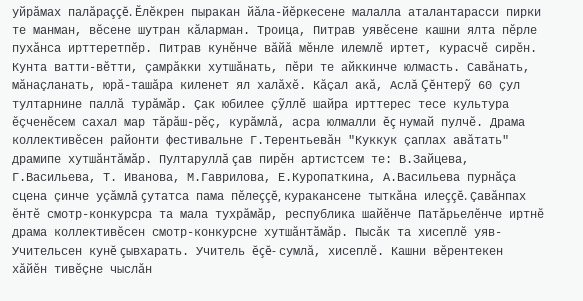уйрăмах палăраççĕ. Ĕлĕкрен пыракан йăла-йĕркесене малалла аталантарасси пирки те манман, вĕсене шутран кăларман. Троица, Питрав уявĕсене кашни ялта пĕрле пухăнса ирттеретпĕр. Питрав кунĕнче вăйă мĕнле илемлĕ иртет, курасчĕ сирĕн. Кунта ватти-вĕтти, çамрăкки хутшăнать, пĕри те айккинче юлмасть. Савăнать, мăнаçланать, юрă-ташăра киленет ял халăхĕ. Кăçал акă, Аслă Çĕнтерỹ 60 çул тултарнине паллă турăмăр. Çак юбилее çỹллĕ шайра ирттерес тесе культура ĕçченĕсем сахал мар тăрăш-рĕç, курăмлă, асра юлмалли ĕç нумай пулчĕ. Драма коллективĕсен районти фестивальне Г.Терентьевăн "Куккук çаплах авăтать" драмипе хутшăнтăмăр. Пултаруллă çав пирĕн артистсем те: В.Зайцева, Г.Васильева, Т. Иванова, М.Гаврилова, Е.Куропаткина, А.Васильева пурнăçа сцена çинче уçăмлă çутатса пама пĕлеççĕ, куракансене тыткăна илеççĕ. Çавăнпах ĕнтĕ смотр-конкурсра та мала тухрăмăр, республика шайĕнче Патăрьелĕнче иртнĕ драма коллективĕсен смотр-конкурсне хутшăнтăмăр. Пысăк та хисеплĕ уяв- Учительсен кунĕ çывхарать. Учитель ĕçĕ- сумлă, хисеплĕ. Кашни вĕрентекен хăйĕн тивĕçне чыслăн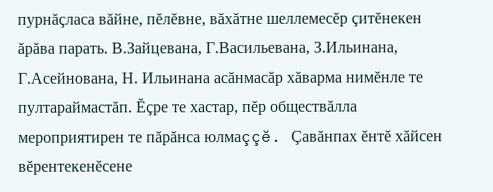пурнăçласа вăйне, пĕлĕвне, вăхăтне шеллемесĕр çитĕнекен ăрăва парать. В.Зайцевана, Г.Васильевана, З.Ильинана, Г.Асейнована, Н. Ильинана асăнмасăр хăварма нимĕнле те пултараймастăп. Ĕçре те хастар, пĕр обществăлла мероприятирен те пăрăнса юлмаççĕ. Çавăнпах ĕнтĕ хăйсен вĕрентекенĕсене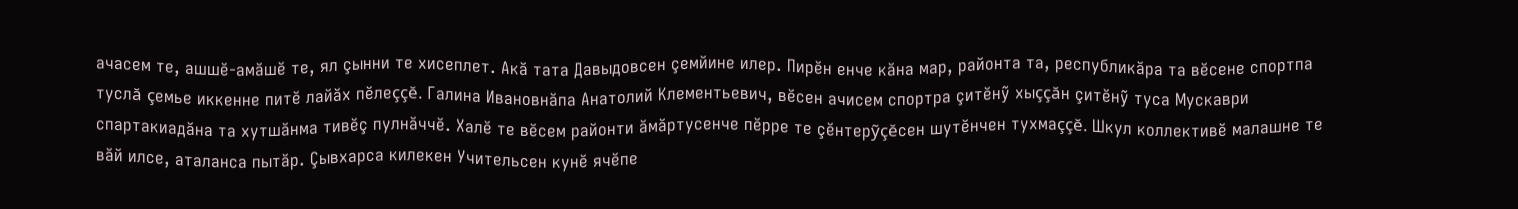ачасем те, ашшĕ-амăшĕ те, ял çынни те хисеплет. Акă тата Давыдовсен çемйине илер. Пирĕн енче кăна мар, районта та, республикăра та вĕсене спортпа туслă çемье иккенне питĕ лайăх пĕлеççĕ. Галина Ивановнăпа Анатолий Клементьевич, вĕсен ачисем спортра çитĕнỹ хыççăн çитĕнỹ туса Мускаври спартакиадăна та хутшăнма тивĕç пулнăччĕ. Халĕ те вĕсем районти ăмăртусенче пĕрре те çĕнтерỹçĕсен шутĕнчен тухмаççĕ. Шкул коллективĕ малашне те вăй илсе, аталанса пытăр. Çывхарса килекен Учительсен кунĕ ячĕпе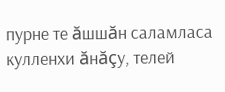пурне те ăшшăн саламласа кулленхи ăнăçу, телей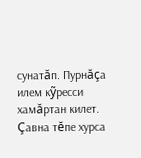сунатăп. Пурнăçа илем кỹресси хамăртан килет. Çавна тĕпе хурса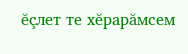ĕçлет те хĕрарăмсем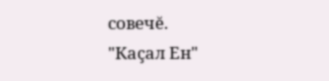совечĕ.
"Каçал Ен"